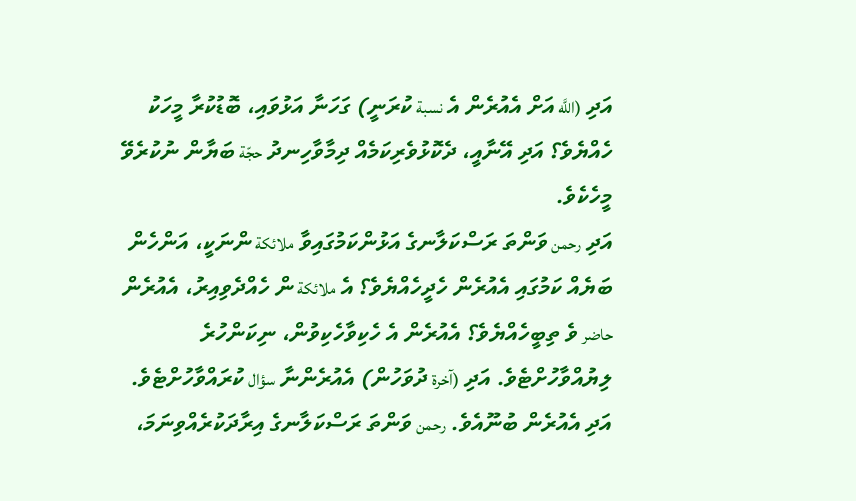އަދި (اللَّه އަށް އެއުރެން އެ نسبة ކުރަނީ) ގަހަނާ އަޅުވައި، ބޮޑުކުރާ މީހަކު ހެއްޔެވެ؟ އަދި އޭނާއީ، ދެކޮޅުވެރިކަމެއް ދިމާވާހިނދު حجّة ބަޔާން ނުކުރެވޭ މީހެކެވެ.
އަދި رحمن ވަންތަ ރަސްކަލާނގެ އަޅުންކަމުގައިވާ ملائكة ންނަކީ، އަންހެން ބަޔެއް ކަމުގައި އެއުރެން ހެދީހެއްޔެވެ؟ އެ ملائكة ން ހެއްދެވިއިރު، އެއުރެން حاضر ވެ ތިބީހެއްޔެވެ؟ އެއުރެން އެ ހެކިވާހެކިވުން، ނިކަންހުރެ ލިޔުއްވާހުށްޓެވެ. އަދި (آخرة ދުވަހުން) އެއުރެންނާ سؤال ކުރައްވާހުށްޓެވެ.
އަދި އެއުރެން ބުނޫއެވެ. رحمن ވަންތަ ރަސްކަލާނގެ އިރާދަކުރެއްވިނަމަ،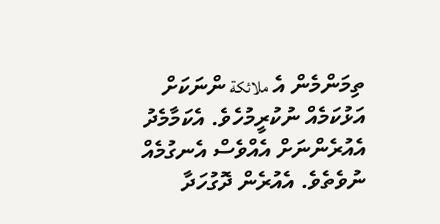ތިމަންމެން އެ ملائكة ންނަކަށް އަޅުކަމެއް ނުކުރީމުހެވެ. އެކަމާމެދު އެއުރެންނަށް އެއްވެސް އެނގުމެއް ނުވެތެވެ. އެއުރެން ދޮގުހަދާ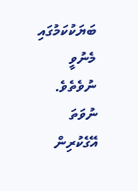ބަޔަކުކަމުގައި މެނުވީ ނުވެތެވެ.
ނުވަތަ އޭގެކުރިން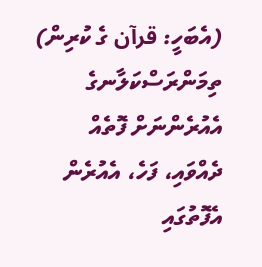(އެބަހީ: قرآن ގެ ކުރިން) ތިމަންރަސްކަލާނގެ އެއުރެންނަށް ފޮތެއް ދެއްވައި، ފަހެ، އެއުރެން އެފޮތުގައި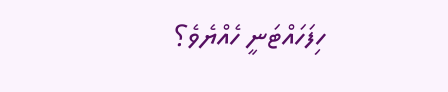ހިފަހައްޓަނީ ހެއްޔެވެ؟